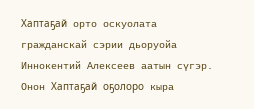Хаптаҕай орто оскуолата гражданскай сэрии дьоруойа Иннокентий Алексеев аатын сүгэр. Онон Хаптаҕай оҕолоро кыра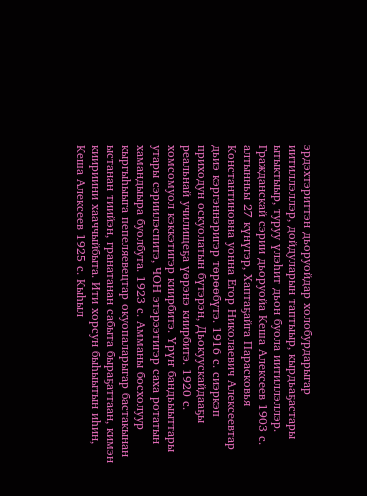эрдэхтэриттэн дьоруойдар холобурдарыгар иитиллэллэр, дойдуларын таптыыр, кырдьаҕастары ытыктыыр, туруу үлэһит дьон буола иитиллэллэр.
Гражданскай сэрии дьоруойа Кеша Алексеев 1903 с. алтынньы 27 күнүгэр, Хаптаҕайга Парасковья Константиновна уонна Егор Николаевич Алексеевтар дьиэ кэргэннэригэр төрөөбүтэ. 1916 с. сиэркэп приходун оскуолатын бүтэрэн, Дьокуускайдааҕы реальнай училищеҕа үөрэнэ киирбитэ. 1920 с. хомсомуол кэккэтигэр киирбитэ. Үрүҥ бандьыыттары утары сэриилэспитэ, ЧОН этэрээтигэр саха ротатын хамандыыра буолбута. 1923 с. Амманы босхолуур кыргыһыыга пепеляевецтар окуопаларыгар бастакынан ыстанан тиийэн, гранатанан сабыта быраҕаттаан, кимэн киириини хааччыйбыта. Ити хорсун быһыытын иһин, Кеша Алексеев 1925 с. Кыһыл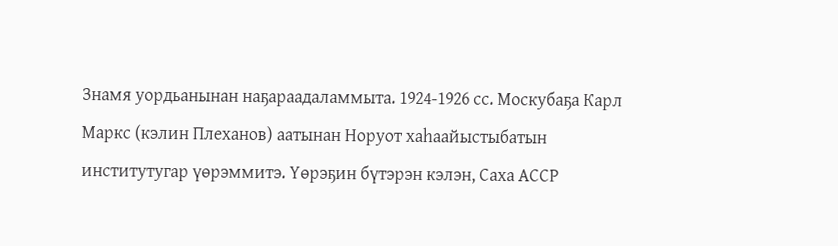Знамя уордьанынан наҕараадаламмыта. 1924-1926 сс. Москубаҕа Карл Маркс (кэлин Плеханов) аатынан Норуот хаһаайыстыбатын институтугар үөрэммитэ. Үөрэҕин бүтэрэн кэлэн, Саха АССР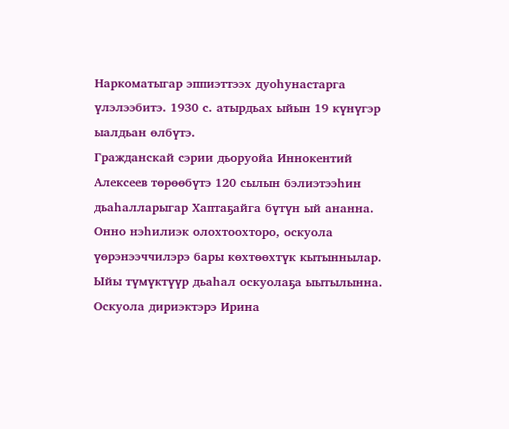Наркоматыгар эппиэттээх дуоһунастарга үлэлээбитэ. 1930 с. атырдьах ыйын 19 күнүгэр ыалдьан өлбүтэ.
Гражданскай сэрии дьоруойа Иннокентий Алексеев төрөөбүтэ 120 сылын бэлиэтээһин дьаһалларыгар Хаптаҕайга бүтүн ый ананна. Онно нэһилиэк олохтоохторо, оскуола үөрэнээччилэрэ бары көхтөөхтүк кытыннылар. Ыйы түмүктүүр дьаһал оскуолаҕа ыытылынна. Оскуола дириэктэрэ Ирина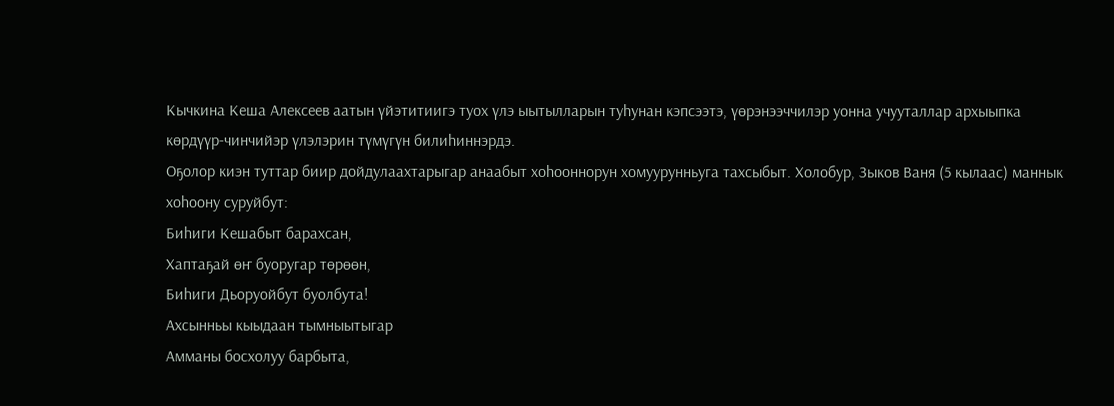Кычкина Кеша Алексеев аатын үйэтитиигэ туох үлэ ыытылларын туһунан кэпсээтэ, үөрэнээччилэр уонна учууталлар архыыпка көрдүүр-чинчийэр үлэлэрин түмүгүн билиһиннэрдэ.
Оҕолор киэн туттар биир дойдулаахтарыгар анаабыт хоһооннорун хомуурунньуга тахсыбыт. Холобур, Зыков Ваня (5 кылаас) маннык хоһоону суруйбут:
Биһиги Кешабыт барахсан,
Хаптаҕай өҥ буоругар төрөөн,
Биһиги Дьоруойбут буолбута!
Ахсынньы кыыдаан тымныытыгар
Амманы босхолуу барбыта,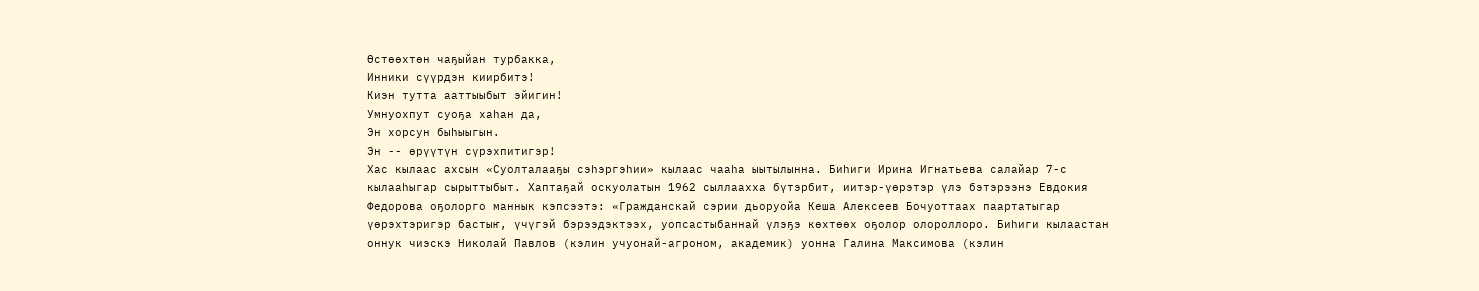Өстөөхтөн чаҕыйан турбакка,
Инники сүүрдэн киирбитэ!
Киэн тутта ааттыыбыт эйигин!
Умнуохпут суоҕа хаһан да,
Эн хорсун быһыыгын.
Эн -- өрүүтүн сүрэхпитигэр!
Хас кылаас ахсын «Суолталааҕы сэһэргэһии» кылаас чааһа ыытылынна. Биһиги Ирина Игнатьева салайар 7-с кылааһыгар сырыттыбыт. Хаптаҕай оскуолатын 1962 сыллаахха бүтэрбит, иитэр-үөрэтэр үлэ бэтэрээнэ Евдокия Федорова оҕолорго маннык кэпсээтэ: «Гражданскай сэрии дьоруойа Кеша Алексеев Бочуоттаах паартатыгар үөрэхтэригэр бастыҥ, үчүгэй бэрээдэктээх, уопсастыбаннай үлэҕэ көхтөөх оҕолор олороллоро. Биһиги кылаастан оннук чиэскэ Николай Павлов (кэлин учуонай-агроном, академик) уонна Галина Максимова (кэлин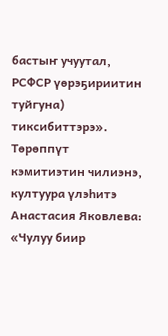бастыҥ учуутал, РСФСР үөрэҕириитин туйгуна) тиксибиттэрэ».
Төрөппүт кэмитиэтин чилиэнэ, култуура үлэһитэ Анастасия Яковлева: «Чулуу биир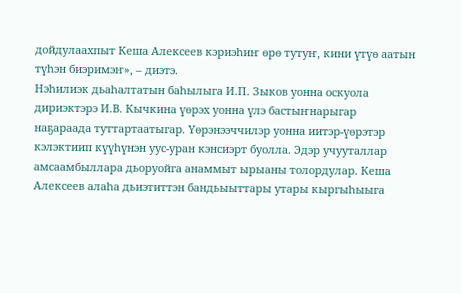дойдулаахпыт Кеша Алексеев кэриэһиҥ өрө тутуҥ, кини үтүө аатын түһэн биэримэҥ», – диэтэ.
Нэһилиэк дьаһалтатын баһылыга И.П. Зыков уонна оскуола дириэктэрэ И.В. Кычкина үөрэх уонна үлэ бастыҥнарыгар наҕараада туттартаатыгар. Үөрэнээччилэр уонна иитэр-үөрэтэр кэлэктиип күүһүнэн уус-уран кэнсиэрт буолла. Эдэр учууталлар амсаамбыллара дьоруойга анаммыт ырыаны толордулар. Кеша Алексеев алаһа дьиэтиттэн бандьыыттары утары кыргыһыыга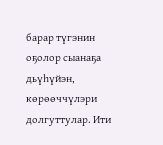барар түгэнин оҕолор сыанаҕа дьүһүйэн, көрөөччүлэри долгуттулар. Ити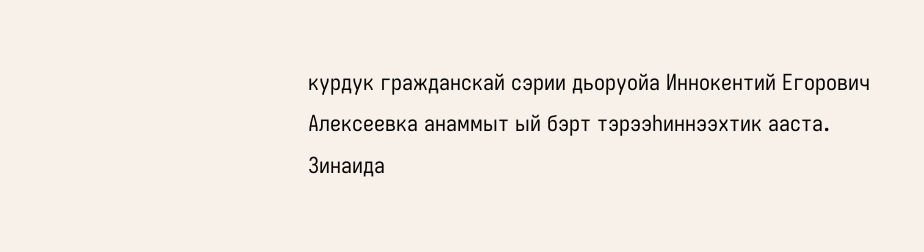курдук гражданскай сэрии дьоруойа Иннокентий Егорович Алексеевка анаммыт ый бэрт тэрээһиннээхтик ааста.
Зинаида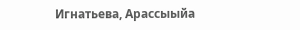Игнатьева, Арассыыйа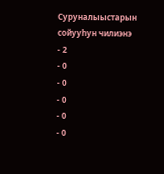Суруналыыстарын сойууһун чилиэнэ
- 2
- 0
- 0
- 0
- 0
- 0